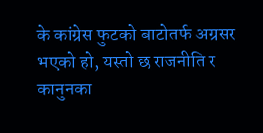के कांग्रेस फुटको बाटोतर्फ अग्रसर भएको हो, यस्तो छ राजनीति र कानुनका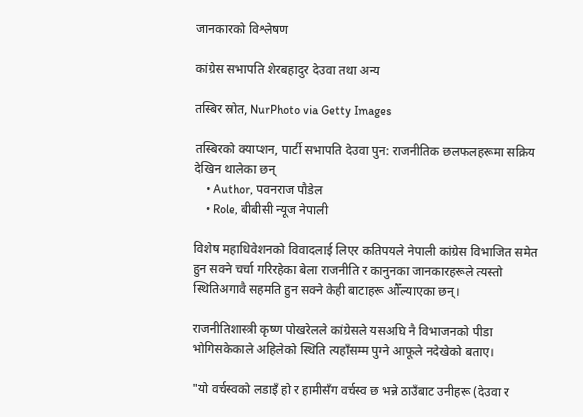जानकारको विश्लेषण

कांग्रेस सभापति शेरबहादुर देउवा तथा अन्य

तस्बिर स्रोत, NurPhoto via Getty Images

तस्बिरको क्याप्शन, पार्टी सभापति देउवा पुन: राजनीतिक छलफलहरूमा सक्रिय देखिन थालेका छन्
    • Author, पवनराज पौडेल
    • Role, बीबीसी न्यूज नेपाली

विशेष महाधिवेशनको विवादलाई लिएर कतिपयले नेपाली कांग्रेस विभाजित समेत हुन सक्ने चर्चा गरिरहेका बेला राजनीति र कानुनका जानकारहरूले त्यस्तो स्थितिअगावै सहमति हुन सक्ने केही बाटाहरू औँल्याएका छन्।

राजनीतिशास्त्री कृष्ण पोखरेलले कांग्रेसले यसअघि नै विभाजनको पीडा भोगिसकेकाले अहिलेको स्थिति त्यहाँसम्म पुग्ने आफूले नदेखेको बताए।

"यो वर्चस्वको लडाइँ हो र हामीसँग वर्चस्व छ भन्ने ठाउँबाट उनीहरू (देउवा र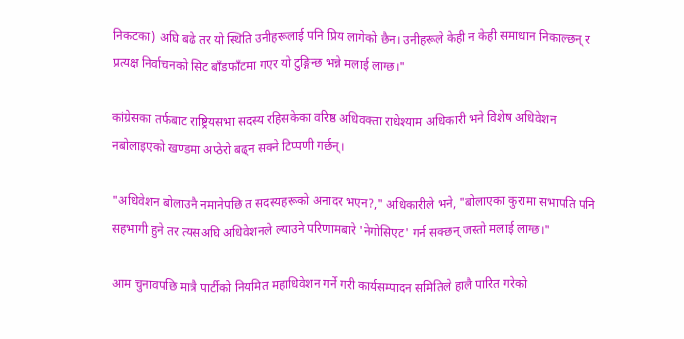निकटका) अघि बढे तर यो स्थिति उनीहरूलाई पनि प्रिय लागेको छैन। उनीहरूले केही न केही समाधान निकाल्छन् र प्रत्यक्ष निर्वाचनको सिट बाँडफाँटमा गएर यो टुङ्गिन्छ भन्ने मलाई लाग्छ।"

कांग्रेसका तर्फबाट राष्ट्रियसभा सदस्य रहिसकेका वरिष्ठ अधिवक्ता राधेश्याम अधिकारी भने विशेष अधिवेशन नबोलाइएको खण्डमा अप्ठेरो बढ्न सक्ने टिप्पणी गर्छन्।

"अधिवेशन बोलाउनै नमानेपछि त सदस्यहरूको अनादर भएन?," अधिकारीले भने, "बोलाएका कुरामा सभापति पनि सहभागी हुने तर त्यसअघि अधिवेशनले ल्याउने परिणामबारे 'नेगोसिएट' गर्न सक्छन् जस्तो मलाई लाग्छ।"

आम चुनावपछि मात्रै पार्टीको नियमित महाधिवेशन गर्ने गरी कार्यसम्पादन समितिले हालै पारित गरेको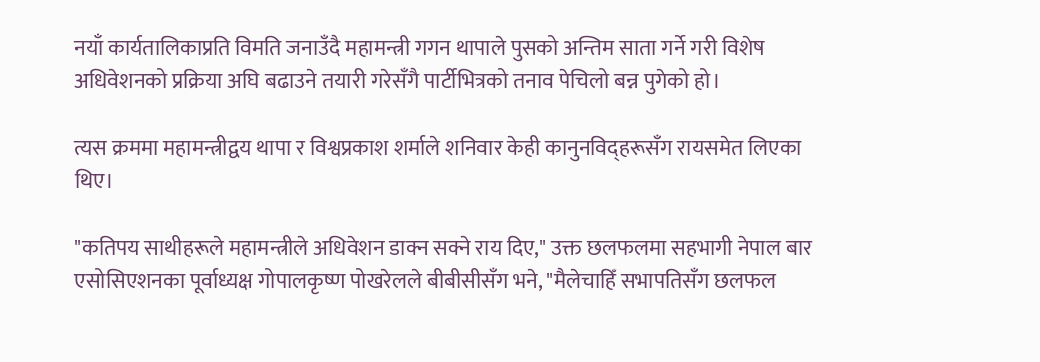नयाँ कार्यतालिकाप्रति विमति जनाउँदै महामन्त्री गगन थापाले पुसको अन्तिम साता गर्ने गरी विशेष अधिवेशनको प्रक्रिया अघि बढाउने तयारी गरेसँगै पार्टीभित्रको तनाव पेचिलो बन्न पुगेको हो।

त्यस क्रममा महामन्त्रीद्वय थापा र विश्वप्रकाश शर्माले शनिवार केही कानुनविद्हरूसँग रायसमेत लिएका थिए।

"कतिपय साथीहरूले महामन्त्रीले अधिवेशन डाक्न सक्ने राय दिए," उक्त छलफलमा सहभागी नेपाल बार एसोसिएशनका पूर्वाध्यक्ष गोपालकृष्ण पोखरेलले बीबीसीसँग भने, "मैलेचाहिँ सभापतिसँग छलफल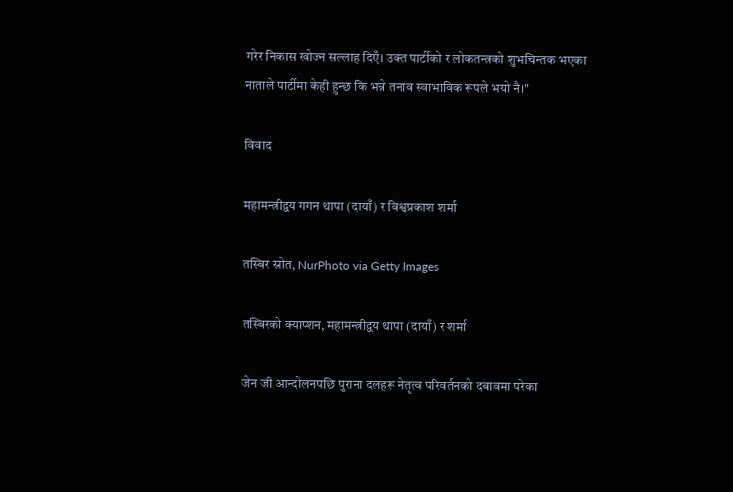गरेर निकास खोज्न सल्लाह दिएँ। उक्त पार्टीको र लोकतन्त्रको शुभचिन्तक भएका नाताले पार्टीमा केही हुन्छ कि भन्ने तनाव स्वाभाविक रूपले भयो नै।"

विवाद

महामन्त्रीद्वय गगन थापा (दायाँ) र विश्वप्रकाश शर्मा

तस्बिर स्रोत, NurPhoto via Getty Images

तस्बिरको क्याप्शन, महामन्त्रीद्वय थापा (दायाँ) र शर्मा

जेन जी आन्दोलनपछि पुराना दलहरू नेतृत्व परिवर्तनको दबावमा परेका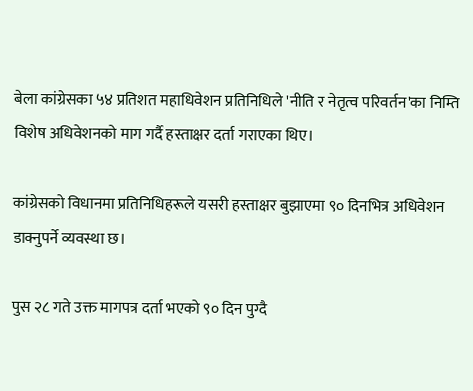बेला कांग्रेसका ५४ प्रतिशत महाधिवेशन प्रतिनिधिले 'नीति र नेतृत्व परिवर्तन'का निम्ति विशेष अधिवेशनको माग गर्दै हस्ताक्षर दर्ता गराएका थिए।

कांग्रेसको विधानमा प्रतिनिधिहरूले यसरी हस्ताक्षर बुझाएमा ९० दिनभित्र अधिवेशन डाक्नुपर्ने व्यवस्था छ।

पुस २८ गते उक्त मागपत्र दर्ता भएको ९० दिन पुग्दै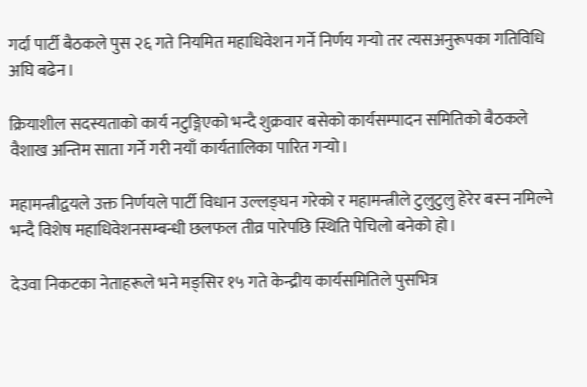गर्दा पार्टी बैठकले पुस २६ गते नियमित महाधिवेशन गर्ने निर्णय गर्‍यो तर त्यसअनुरूपका गतिविधि अघि बढेन।

क्रियाशील सदस्यताको कार्य नटुङ्गिएको भन्दै शुक्रवार बसेको कार्यसम्पादन समितिको बैठकले वैशाख अन्तिम साता गर्ने गरी नयाँ कार्यतालिका पारित गर्‍यो।

महामन्त्रीद्वयले उक्त निर्णयले पार्टी विधान उल्लङ्घन गरेको र महामन्त्रीले टुलुटुलु हेरेर बस्न नमिल्ने भन्दै विशेष महाधिवेशनसम्बन्धी छलफल तीव्र पारेपछि स्थिति पेचिलो बनेको हो।

देउवा निकटका नेताहरूले भने मङ्सिर १५ गते केन्द्रीय कार्यसमितिले पुसभित्र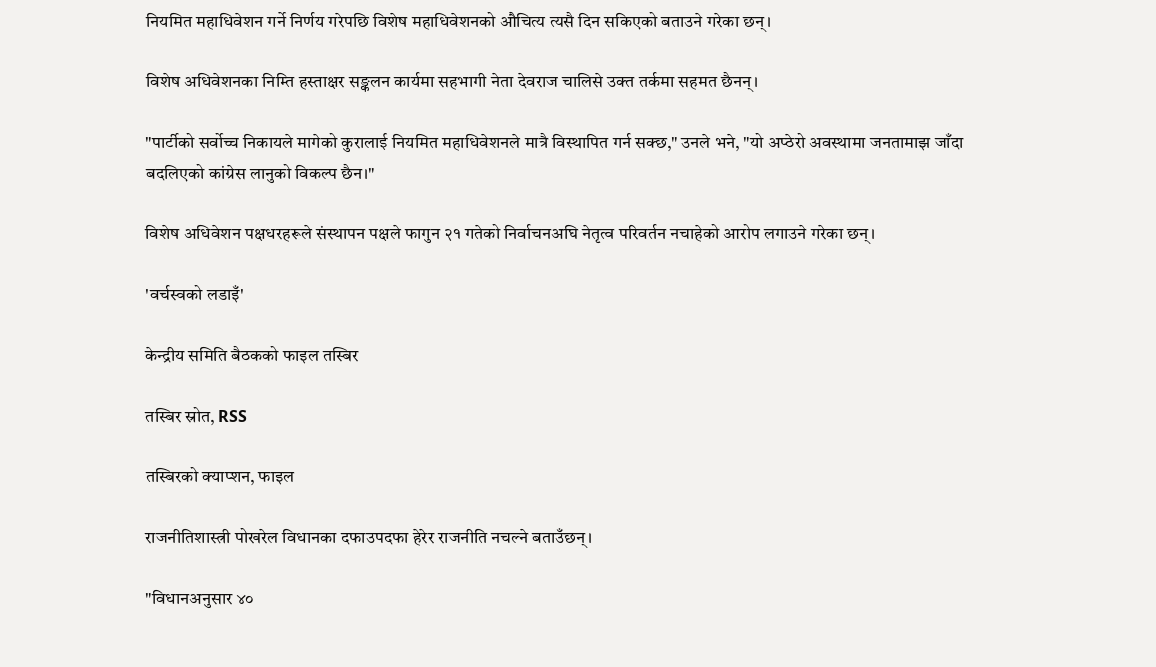नियमित महाधिवेशन गर्ने निर्णय गरेपछि विशेष महाधिवेशनको औचित्य त्यसै दिन सकिएको बताउने गरेका छन्।

विशेष अधिवेशनका निम्ति हस्ताक्षर सङ्कलन कार्यमा सहभागी नेता देवराज चालिसे उक्त तर्कमा सहमत छैनन्।

"पार्टीको सर्वोच्च निकायले मागेको कुरालाई नियमित महाधिवेशनले मात्रै विस्थापित गर्न सक्छ," उनले भने, "यो अप्ठेरो अवस्थामा जनतामाझ जाँदा बदलिएको कांग्रेस लानुको विकल्प छैन।"

विशेष अधिवेशन पक्षधरहरूले संस्थापन पक्षले फागुन २१ गतेको निर्वाचनअघि नेतृत्व परिवर्तन नचाहेको आरोप लगाउने गरेका छन्।

'वर्चस्वको लडाइँ'

केन्द्रीय समिति बैठकको फाइल तस्बिर

तस्बिर स्रोत, RSS

तस्बिरको क्याप्शन, फाइल

राजनीतिशास्त्री पोखरेल विधानका दफाउपदफा हेरेर राजनीति नचल्ने बताउँछन्।

"विधानअनुसार ४०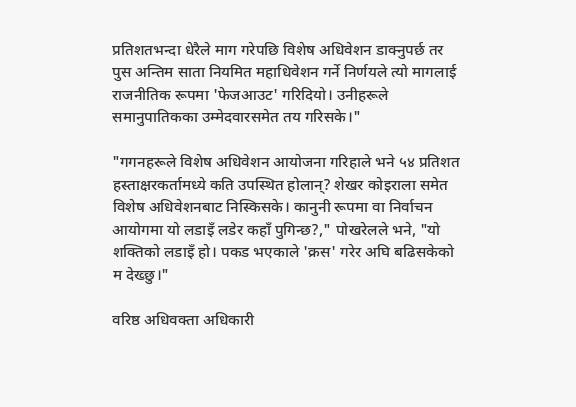प्रतिशतभन्दा धेरैले माग गरेपछि विशेष अधिवेशन डाक्नुपर्छ तर पुस अन्तिम साता नियमित महाधिवेशन गर्ने निर्णयले त्यो मागलाई राजनीतिक रूपमा 'फेजआउट' गरिदियो। उनीहरूले समानुपातिकका उम्मेदवारसमेत तय गरिसके।"

"गगनहरूले विशेष अधिवेशन आयोजना गरिहाले भने ५४ प्रतिशत हस्ताक्षरकर्तामध्ये कति उपस्थित होलान्? शेखर कोइराला समेत विशेष अधिवेशनबाट निस्किसके। कानुनी रूपमा वा निर्वाचन आयोगमा यो लडाइँ लडेर कहाँ पुगिन्छ?," पोखरेलले भने, "यो शक्तिको लडाइँ हो। पकड भएकाले 'क्रस' गरेर अघि बढिसकेको म देख्छु।"

वरिष्ठ अधिवक्ता अधिकारी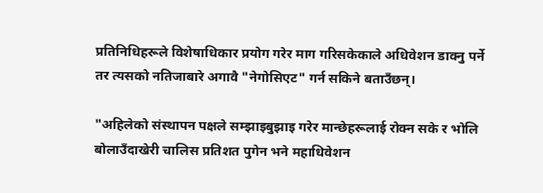प्रतिनिधिहरूले विशेषाधिकार प्रयोग गरेर माग गरिसकेकाले अधिवेशन डाक्नु पर्ने तर त्यसको नतिजाबारे अगावै "नेगोसिएट" गर्न सकिने बताउँछन्।

"अहिलेको संस्थापन पक्षले सम्झाइबुझाइ गरेर मान्छेहरूलाई रोक्न सके र भोलि बोलाउँदाखेरी चालिस प्रतिशत पुगेन भने महाधिवेशन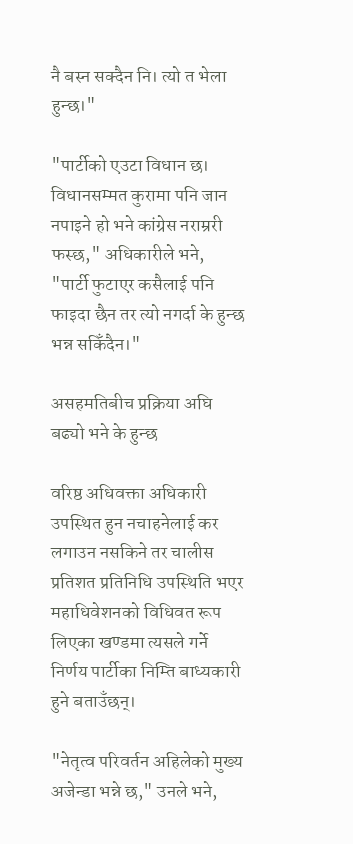नै बस्न सक्दैन नि। त्यो त भेला हुन्छ।"

"पार्टीको एउटा विधान छ। विधानसम्मत कुरामा पनि जान नपाइने हो भने कांग्रेस नराम्ररी फस्छ," अधिकारीले भने, "पार्टी फुटाएर कसैलाई पनि फाइदा छैन तर त्यो नगर्दा के हुन्छ भन्न सकिँदैन।"

असहमतिबीच प्रक्रिया अघि बढ्यो भने के हुन्छ

वरिष्ठ अधिवक्ता अधिकारी उपस्थित हुन नचाहनेलाई कर लगाउन नसकिने तर चालीस प्रतिशत प्रतिनिधि उपस्थिति भएर महाधिवेशनको विधिवत रूप लिएका खण्डमा त्यसले गर्ने निर्णय पार्टीका निम्ति बाध्यकारी हुने बताउँछन्।

"नेतृत्व परिवर्तन अहिलेको मुख्य अजेन्डा भन्ने छ," उनले भने,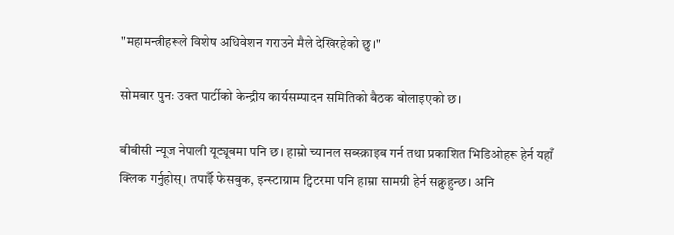"महामन्त्रीहरूले विशेष अधिवेशन गराउने मैले देखिरहेको छु।"

सोमबार पुनः उक्त पार्टीको केन्द्रीय कार्यसम्पादन समितिको बैठक बोलाइएको छ।

बीबीसी न्यूज नेपाली यूट्यूबमा पनि छ। हाम्रो च्यानल सब्स्क्राइब गर्न तथा प्रकाशित भिडिओहरू हेर्न यहाँ क्लिक गर्नुहोस्। तपाईँ फेसबुक, इन्स्टाग्राम ट्विटरमा पनि हाम्रा सामग्री हेर्न सक्नुहुन्छ। अनि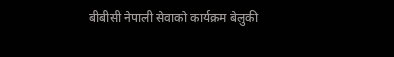बीबीसी नेपाली सेवाको कार्यक्रम बेलुकी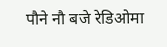पौने नौ बजे रेडिओमा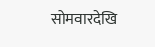सोमवारदेखि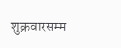शुक्रवारसम्म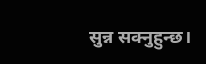सुन्न सक्नुहुन्छ।